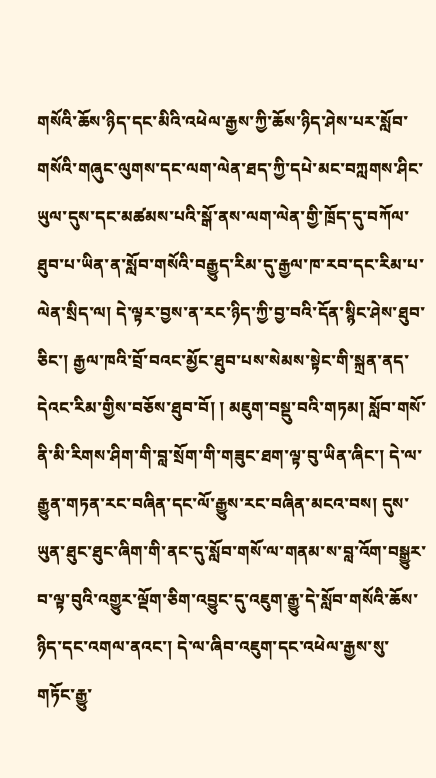གསོའི་ཆོས་ཉིད་དང་མིའི་འཕེལ་རྒྱས་ཀྱི་ཆོས་ཉིད་ཤེས་པར་སློབ་གསོའི་གཞུང་ལུགས་དང་ལག་ལེན་ཐད་ཀྱི་དཔེ་མང་བཀླགས་ཤིང་ཡུལ་དུས་དང་མཚམས་པའི་སྒོ་ནས་ལག་ལེན་གྱི་ཁྲོད་དུ་བཀོལ་ཐུབ་པ་ཡིན་ན་སློབ་གསོའི་བརྒྱུད་རིམ་དུ་རྒྱལ་ཁ་རབ་དང་རིམ་པ་ལེན་སྲིད་ལ། དེ་ལྟར་བྱས་ན་རང་ཉིད་ཀྱི་བྱ་བའི་དོན་སྙིང་ཤེས་ཐུབ་ཅིང་། རྒྱལ་ཁའི་བྲོ་བའང་མྱོང་ཐུབ་པས་སེམས་སྟེང་གི་སྐྲན་ནད་དེའང་རིམ་གྱིས་བཅོས་ཐུབ་བོ། ། མཇུག་བསྡུ་བའི་གཏམ། སློབ་གསོ་ནི་མི་རིགས་ཤིག་གི་བླ་སྲོག་གི་གཟུང་ཐག་ལྟ་བུ་ཡིན་ཞིང་། དེ་ལ་རྒྱུན་གཏན་རང་བཞིན་དང་ལོ་རྒྱུས་རང་བཞིན་མངའ་བས། དུས་ཡུན་ཐུང་ཐུང་ཞིག་གི་ནང་དུ་སློབ་གསོ་ལ་གནམ་ས་བླ་འོག་བསྒྱུར་བ་ལྟ་བུའི་འགྱུར་ལྡོག་ཅིག་འབྱུང་དུ་འཇུག་རྒྱུ་དེ་སློབ་གསོའི་ཆོས་ཉིད་དང་འགལ་ནའང་། དེ་ལ་ཞིབ་འཇུག་དང་འཕེལ་རྒྱས་སུ་གཏོང་རྒྱུ་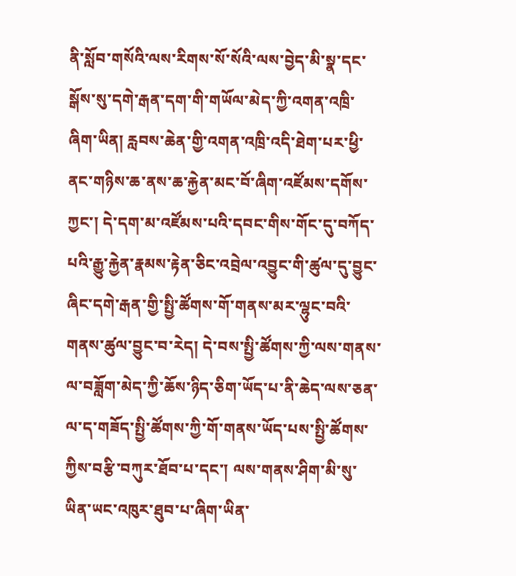ནི་སློབ་གསོའི་ལས་རིགས་སོ་སོའི་ལས་བྱེད་མི་སྣ་དང་སྒོས་སུ་དགེ་རྒན་དག་གི་གཡོལ་མེད་ཀྱི་འགན་འཁྲི་ཞིག་ཡིན། རླབས་ཆེན་གྱི་འགན་འཁྲི་འདི་ཐེག་པར་ཕྱི་ནང་གཉིས་ཆ་ནས་ཆ་རྐྱེན་མང་བོ་ཞིག་འཛོམས་དགོས་ཀྱང་། དེ་དག་མ་འཛོམས་པའི་དབང་གིས་གོང་དུ་བཀོད་པའི་རྒྱུ་རྐྱེན་རྣམས་རྟེན་ཅིང་འབྲེལ་འབྱུང་གི་ཚུལ་དུ་བྱུང་ཞིང་དགེ་རྒན་གྱི་སྤྱི་ཚོགས་གོ་གནས་མར་ལྷུང་བའི་གནས་ཚུལ་བྱུང་བ་རེད། དེ་བས་སྤྱི་ཚོགས་ཀྱི་ལས་གནས་ལ་བཟློག་མེད་ཀྱི་ཆོས་ཉིད་ཅིག་ཡོད་པ་ནི་ཆེད་ལས་ཅན་ལ་ད་གཟོད་སྤྱི་ཚོགས་ཀྱི་གོ་གནས་ཡོད་པས་སྤྱི་ཚོགས་ཀྱིས་བརྩི་བཀུར་ཐོབ་པ་དང་། ལས་གནས་ཤིག་མི་སུ་ཡིན་ཡང་འཁུར་ཐུབ་པ་ཞིག་ཡིན་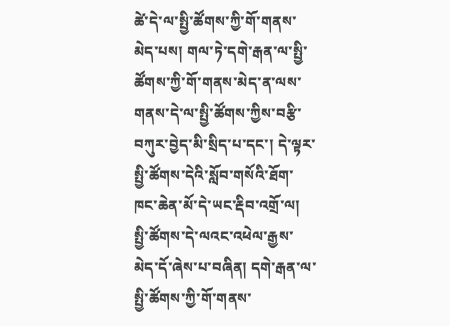ཚེ་དེ་ལ་སྤྱི་ཚོགས་ཀྱི་གོ་གནས་མེད་པས། གལ་ཏེ་དགེ་རྒན་ལ་སྤྱི་ཚོགས་ཀྱི་གོ་གནས་མེད་ན་ལས་གནས་དེ་ལ་སྤྱི་ཚོགས་ཀྱིས་བརྩི་བཀུར་བྱེད་མི་སྲིད་པ་དང་། དེ་ལྟར་སྤྱི་ཚོགས་དེའི་སློབ་གསོའི་ཐོག་ཁང་ཆེན་མོ་དེ་ཡང་རྡིབ་འགྲོ་ལ། སྤྱི་ཚོགས་དེ་ལའང་འཕེལ་རྒྱས་མེད་དོ་ཞེས་པ་བཞིན། དགེ་རྒན་ལ་སྤྱི་ཚོགས་ཀྱི་གོ་གནས་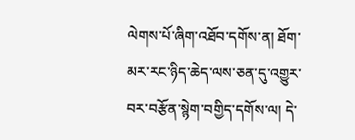ལེགས་པོ་ཞིག་འཐོབ་དགོས་ན། ཐོག་མར་རང་ཉིད་ཆེད་ལས་ཅན་དུ་འགྱུར་བར་བརྩོན་སྙེག་བགྱིད་དགོས་ལ། དེ་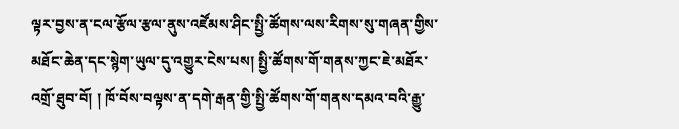ལྟར་བྱས་ན་ངལ་རྩོལ་རྩལ་ནུས་འཛོམས་ཤིང་སྤྱི་ཚོགས་ལས་རིགས་སུ་གཞན་གྱིས་མཐོང་ཆེན་དང་སྙེག་ཡུལ་དུ་འགྱུར་ངེས་པས། སྤྱི་ཚོགས་གོ་གནས་ཀྱང་ཇེ་མཐོར་འགྲོ་ཐུབ་བོ། ། ཁོ་བོས་བལྟས་ན་དགེ་རྒན་གྱི་སྤྱི་ཚོགས་གོ་གནས་དམའ་བའི་རྒྱུ་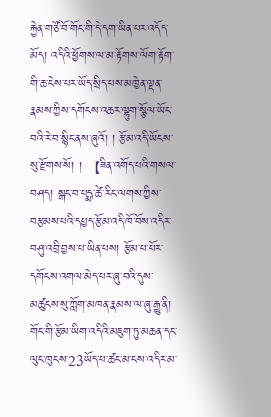རྐྱེན་གཙོ་བོ་གོང་གི་དེ་དག་ཡིན་པར་འདོད་མོད། འདིའི་ཕྱོགས་ལ་མ་རྟོགས་ལོག་རྟོག་གི་ཆ་ངེས་པར་ཡོད་སྲིད་པས་མཁྱེན་ལྡན་རྣམས་ཀྱིས་དགོངས་འཆར་ལྷུག་སྩོལ་ཡོང་བའི་རེ་བ་སྙིང་ནས་ཞུའོ། ། རྩོམ་འདི་ཡོངས་སུ་རྫོགས་སོ། ། 【ཟིན་འགོད་པའི་གསལ་བཤད། སྒང་བ་པདྨ་ཚེ་རིང་ལགས་ཀྱིས་བརྩམས་པའི་དཔྱད་རྩོམ་འདི་ཁོ་བོས་འདིར་བཤུ་འབྲི་བྱས་པ་ཡིན་པས། རྩོམ་པ་པོར་དགོངས་འགལ་མེད་པར་ཞུ་བའི་དུས་མཚུངས་སུ་ཀློག་མཁན་རྣམས་ལ་ཞུ་རྒྱུ་ནི། གོང་གི་རྩོམ་ཡིག་འདིའི་མཇུག་ཏུ་མཆན་དང་ལུང་ཁུངས་23ཡོད་པ་ཚང་མ་ངས་འདིར་མ་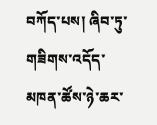བཀོད་པས། ཞིབ་ཏུ་གཟིགས་འདོད་མཁན་ཚོས་ཉེ་ཆར་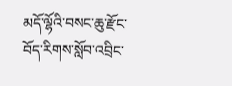མདོ་ལྷོའི་བསང་ཆུ་རྫོང་བོད་རིགས་སློབ་འབྲིང་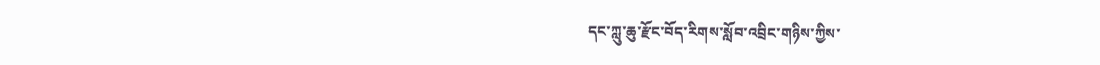དང་ཀླུ་ཆུ་རྫོང་བོད་རིགས་སློབ་འབྲིང་གཉིས་ཀྱིས་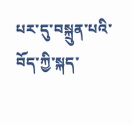པར་དུ་བསྐྲུན་པའི་བོད་ཀྱི་སྐད་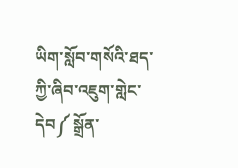ཡིག་སློབ་གསོའི་ཐད་ཀྱི་ཞིབ་འཇུག་གླེང་དེབ༼ སྒྲོན་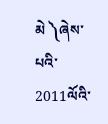མེ ༽ཞེས་པའི་2011ལོའི་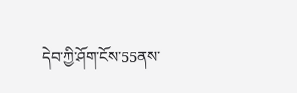དེབ་ཀྱི་ཤོག་ངོས་55ནས་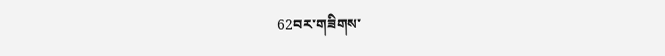62བར་གཟིགས་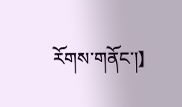རོགས་གནོང་།】